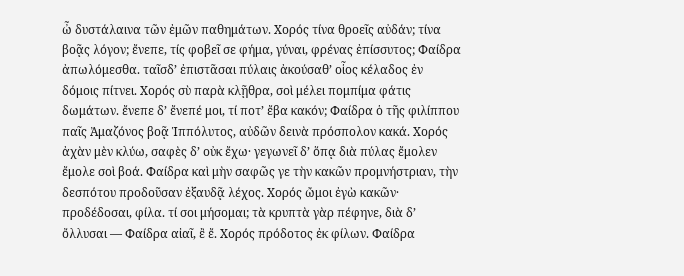ὦ δυστάλαινα τῶν ἐμῶν παθημάτων. Χορός τίνα θροεῖς αὐδάν; τίνα βοᾷς λόγον; ἔνεπε, τίς φοβεῖ σε φήμα, γύναι, φρένας ἐπίσσυτος; Φαίδρα ἀπωλόμεσθα. ταῖσδ’ ἐπιστᾶσαι πύλαις ἀκούσαθ’ οἷος κέλαδος ἐν δόμοις πίτνει. Χορός σὺ παρὰ κλῇθρα, σοὶ μέλει πομπίμα φάτις δωμάτων. ἔνεπε δ’ ἔνεπέ μοι, τί ποτ’ ἔβα κακόν; Φαίδρα ὁ τῆς φιλίππου παῖς Ἀμαζόνος βοᾷ Ἱππόλυτος, αὐδῶν δεινὰ πρόσπολον κακά. Χορός ἀχὰν μὲν κλύω, σαφὲς δ’ οὐκ ἔχω· γεγωνεῖ δ’ ὅπᾳ διὰ πύλας ἔμολεν ἔμολε σοὶ βοά. Φαίδρα καὶ μὴν σαφῶς γε τὴν κακῶν προμνήστριαν, τὴν δεσπότου προδοῦσαν ἐξαυδᾷ λέχος. Χορός ὤμοι ἐγὼ κακῶν· προδέδοσαι, φίλα. τί σοι μήσομαι; τὰ κρυπτὰ γὰρ πέφηνε, διὰ δ’ ὄλλυσαι — Φαίδρα αἰαῖ, ἒ ἔ. Χορός πρόδοτος ἐκ φίλων. Φαίδρα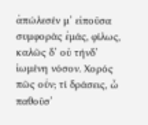ἀπώλεσέν μ’ εἰποῦσα συμφορὰς ἐμάς, φίλως, καλῶς δ’ οὐ τήνδ’ ἰωμένη νόσον. Χορός πῶς οὖν; τί δράσεις, ὦ παθοῦσ’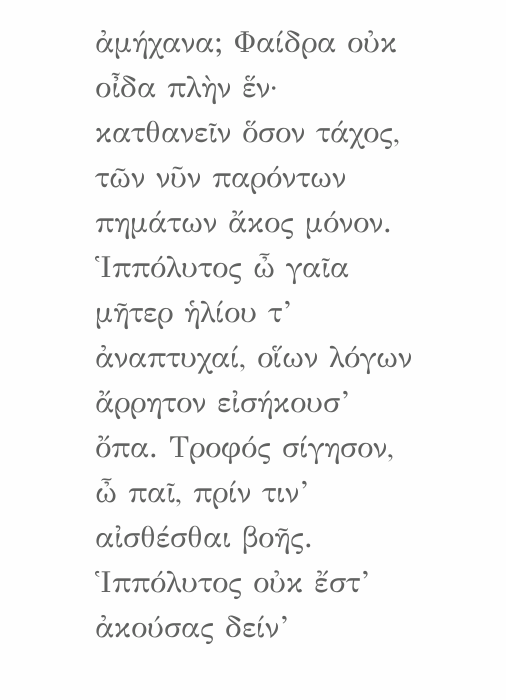ἀμήχανα; Φαίδρα οὐκ οἶδα πλὴν ἕν· κατθανεῖν ὅσον τάχος, τῶν νῦν παρόντων πημάτων ἄκος μόνον. Ἱππόλυτος ὦ γαῖα μῆτερ ἡλίου τ’ ἀναπτυχαί, οἵων λόγων ἄρρητον εἰσήκουσ’ ὄπα. Τροφός σίγησον, ὦ παῖ, πρίν τιν’ αἰσθέσθαι βοῆς. Ἱππόλυτος οὐκ ἔστ’ ἀκούσας δείν’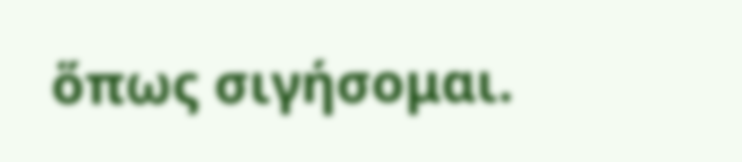ὅπως σιγήσομαι.